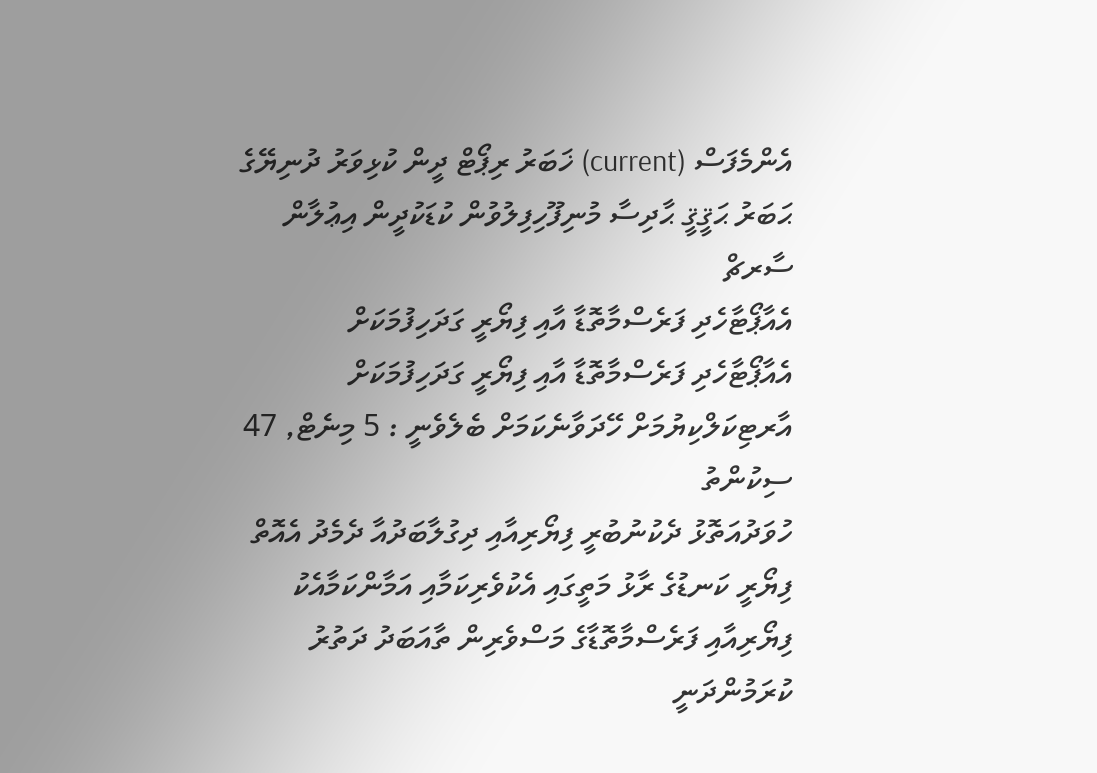އެންމެފަސް (current) ޚަބަރު ރިޕޯޓް ދީން ކުޅިވަރު ދުނިޔޭގެ ޙަބަރު ޙަޤީޤީ ޙާދިސާ މުނިފޫހިފިލުވުން ކުޑަކުދީން އިޢުލާން ސާރޗް
އެއާޕޯޓާހެދި ފަރެސްމާތޮޑާ އާއި ފިޔޯރީ ގަދަހިފުމަކަށް
އެއާޕޯޓާހެދި ފަރެސްމާތޮޑާ އާއި ފިޔޯރީ ގަދަހިފުމަކަށް
އާރޓިކަލްކިޔުމަށް ހޭދަވާނެކަމަށް ބެލެވެނީ : 5 މިނެޓް, 47 ސިކުންތު
ހުވަދުއަތޮޅު ދެކުނުބުރީ ފިޔޯރިއާއި ދިގުލާބަދުއާ ދެމެދު އެއޮތް ފިޔޯރީ ކަނޑުގެ ރާޅު މަތީގައި އެކުވެރިކަމާއި އަމާންކަމާއެކު ފިޔޯރިއާއި ފަރެސްމާތޮޑާގެ މަސްވެރިން ތާއަބަދު ދަތުރު ކުރަމުންދަނީ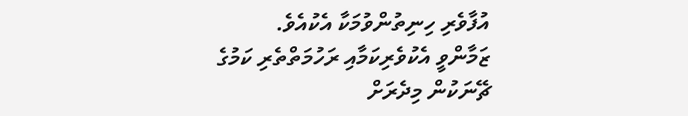އުފާވެރި ހިނިތުންވުމަކާ އެކުއެވެ.
ޒަމާންވީ އެކުވެރިކަމާއި ރަހުމަތްތެރި ކަމުގެ ޗޭނަކުން މިދެރަށް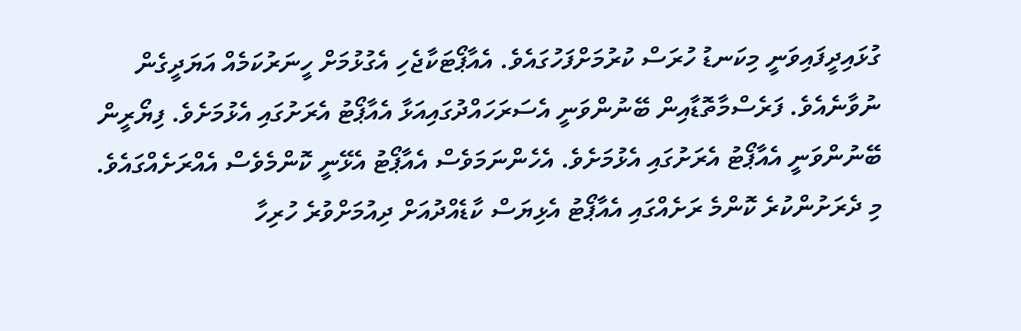ގުޅައިދީފައިވަނީ މިކަނޑު ހުރަސް ކުރުމަށްފަހުގައެވެ. އެއާޕޯޓަކާޖެހި އެގުޅުމަށް ހީނަރުކަމެއް އަޔަދީގެން ނުވާނެއެވެ. ފަރެސްމާތޮޑާއިން ބޭނުންވަނީ އެސަރަހައްދުގައިއަޅާ އެއާޕޯޓު އެރަށުގައި އެޅުމަށެވެ. ފިޔޯރީން ބޭނުންވަނީ އެއާޕޯޓު އެރަށުގައި އެޅުމަށެވެ. އެހެންނަމަވެސް އެއާޕޯޓު އެޅޭނީ ކޮންމެވެސް އެއްރަށެއްގައެވެ.
މި ދެރަށުންކުރެ ކޮންމެ ރަށެއްގައި އެއާޕޯޓު އެޅިޔަސް ކާޑެއްދުއަށް ދިއުމަށްވުރެ ހުރިހާ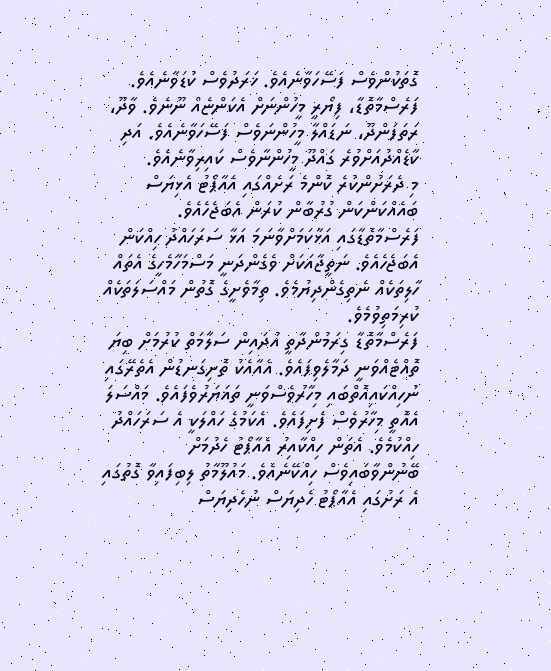ގޮތަކުންވެސް ފަސޭހަވާނެއެވެ. ޚަރަދުވެސް ކުޑަވާނެއެވެ. ފަރެސްމާތޮޑާ، ފިޔޯރީ މީހުންނަށް އެކަންޏެއް ނޫނެވެ. ވާދޫ، ރަތަފަންދޫ، ނަޑައްލާ މީހުންނަވެސް ފަސޭހަވާނެއެވެ. އަދި ކާޑެއްދުއަށްވުރެ ގައްދޫ މީހުންނާވެސް ކައިރިވާނެއެވެ.
މި ދެރަށުންކުރެ ކޮންމެ ރަށެއްގައި އެއާޕޯޓު އެޅިޔަސް ބައެއްކަންކަން ގުރުބާން ކުރަން އެބަޖެހެއެވެ. ފަރެސްމާތޮޑާގައި އަޅާކަމަށްވާނަމަ އަޅާ ސަރަހައްދު ހިއްކަން އެބަޖެހެއެވެ. ނަތީޖާއަކަށް ވެގެންދަނީ މަސްމަހާމެހީގެ އެތައް ހާލިތަކެއް ނެތިގެންދިޔުމެވެ. ތިމާވެށީގެ ގޮތުން މައްސަލަތަކެއް ކުރިމަތިވުމެވެ.
ފަރެސްމާތޮޑާ ގިރަމުންދާތީ އުދައިން ސަލާމަތް ކުރުމަށް ބިޔަ ތޮއްޓެއްވަނީ ދަމާލެވިފައެވެ. އެއާއެކު ތޮށިގަނޑުން އެތެރޭގައި ނުހިއްކައިއޮތްބައި މިހާރުވެސްވަނީ ތަޣަޔަރުވެފައެވެ. މައްސަލަ އެއޮތީ މިހާރުވެސް ފެށިފައެވެ. އެކަމުގެ ހައްލަކީ އެ ސަރަހައްދު ހިއްކުމެވެ. އެތަން ހިއްކާއިރު އެއާޕޯޓު ހެދުމަށް ބޭނުންވާބައިވެސް ހިއްކޭނެއެވެ. މައުލޫމާތު ލިބިފައިވާ ގޮތުގައި އެ ރަށުގައި އެއާޕޯޓު ހެދިޔަސް ނުހެދިޔަސް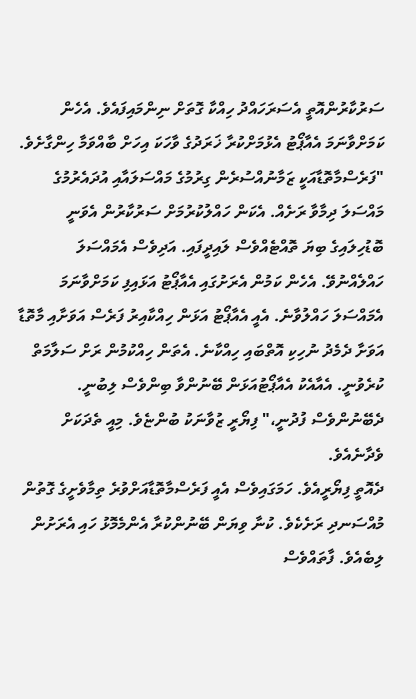ސަރުކާރުންއޮތީ އެސަރަހައްދު ހިއްކާ ގޮތަށް ނިންމައިފައެވެ. އެހެން ކަމަށްވާނަމަ އެއާޕޯޓު އެޅުމަށްކުރާ ޚަރަދުގެ ވާހަކަ އިހަށް ބާއްވަމާ ހިންގާށެވެ.
"ފަރެސްމާތޮޑާއަކީ ޒަމާނުއްސުރެން ގިރުމުގެ މައްސަލައާއި އުދައެރުމުގެ މައްސަލަ ދިމާވާ ރަށެއް. އެކަން ހައްލުކުރުމަށް ސަރުކާރުން އެވަނީ ބޮޑުހިލައިގެ ބިޔަ ތޮއްޓެއްވެސް ލައިދީފައި. އަދިވެސް އެމައްސަލަ ހައްލެއްނުވޭ. އެހެން ކަމުން އެރަށުގައި އެއާޕޯޓު އަޅައިފި ކަމަށްވާނަމަ އެމައްސަލަ ހައްލުވާނެ. އެއީ އެއާޕޯޓު އަޅަން ހިއްކާއިރު ފަރެސް އަވަށާއި މާތޮޑާ އަވަށާ ދެމެދު ނުހިކި އޮތްބައި ހިއްކާނެ. އެތަން ހިއްކުމުން ރަށް ސަލާމަތް ކުރެވުނީ. އެއާއެކު އެއާޕޯޓުއަޅަން ބޭނުންވާ ބިންވެސް ލިބުނީ. ދެބޭނުންވެސް ފުދުނީ،" ފިޔޯރީ ޒުވާނަކު ބުންޏެވެ. މިއީ ތެދަކަށް ވެދާނެއެވެ.
ދެއޮތީ ފިޔޯރީއެވެ. ހަމަގައިވެސް އެއީ ފަރެސްމާތޮޑާއަށްވުރެ ތިމާވެށީގެ ގޮތުން މުއްސަނދި ރަށެކެވެ. ކުނާ ވިޔަން ބޭނުންކުރާ އެންމެމޮޅު ހައި އެރަށުން ލިބެއެވެ. ފާތައްވެސް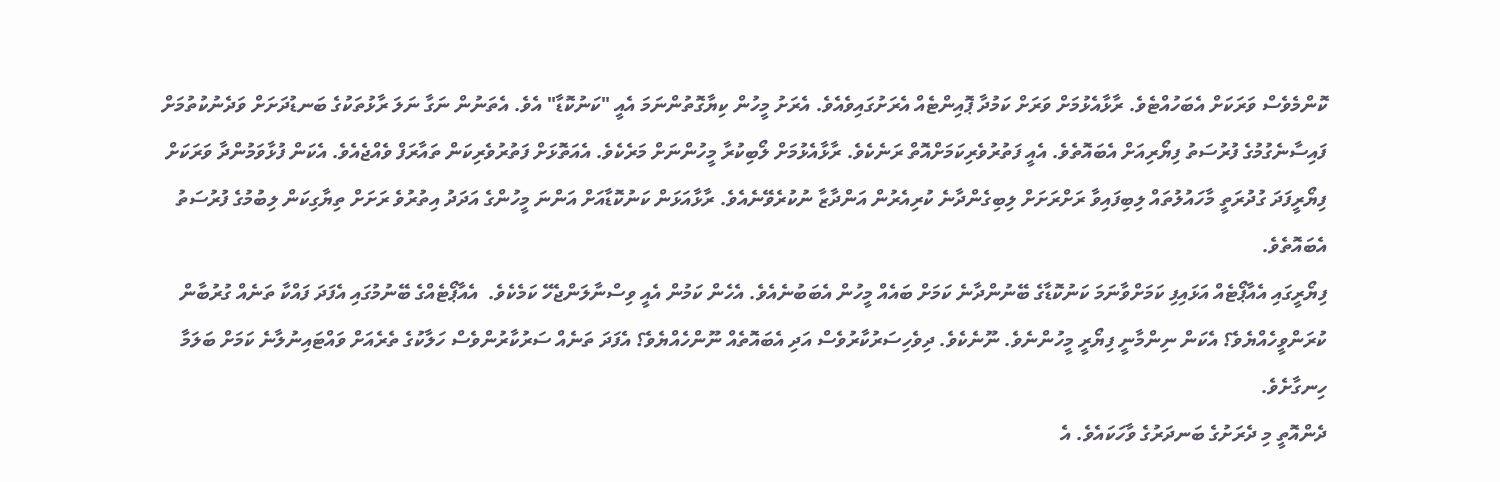ކޮންމެވެސް ވަރަކަށް އެބަހުއްޓެވެ. ރާޅާއެޅުމަށް ވަރަށް ކަމުދާ ޕޮއިންޓެއް އެރަށުގައިވެއެވެ. އެރަށު މީހުން ކިޔާގޮތުންނަމަ އެއީ "ކަނުކޮޑާ" އެވެ. އެތަނުން ނަގާ ނަލަ ރާޅުތަކުގެ ބަނޑުދަށަށް ވަދެނުކުތުމަށް ފައިސާނެގުމުގެ ފުރުސަތު ފިޔޯރިއަށް އެބައޮތެވެ. އެއީ ފަތުރުވެރިކަމަށްއޮތް ރަނެކެވެ. ރާޅާއެޅުމަށް ލޯބިކުރާ މީހުންނަށް މަރެކެވެ. އެއަތޮޅަށް ފަތުރުވެރިކަން ތައާރަފް ވެއްޖެއެވެ. އެކަން ފުޅާވަމުންދާ ވަރަކަށް ފިޔޯރީފަދަ ގުދުރަތީ މާހައުލުތައް ލިބިފައިވާ ރަށްރަށަށް ލިބިގެންދާނެ ކުރިއެރުން އަންދާޒާ ނުކުރެވޭނެއެވެ. ރާޅާއަޅަން ކަނުކޮޑާއަށް އަންނަ މީހުންގެ އަދަދު އިތުރުވެ ރަށަށް ތިޔާގިކަން ލިބުމުގެ ފުރުސަތު އެބައޮތެވެ.
ފިޔޯރީގައި އެއާޕޯޓެއް އަޅައިފި ކަމަށްވާނަމަ ކަނުކޮޑާގެ ބޭނުންދާނެ ކަމަށް ބައެއް މީހުން އެބަބުނެއެވެ. އެހެން ކަމުން އެއީ ވިސްނާލަންޖެހޭ ކަމެކެވެ.  އެއާޕޯޓެއްގެ ބޭނުމުގައި އެފަދަ ފައްކާ ތަނެއް ގުރުބާން ކުރަންވީހެއްޔެވެ؟ އެކަން ނިންމާނީ ފިޔޯރީ މީހުންނެވެ. ނޫނެކެވެ. ދިވެހިސަރުކާރުވެސް އަދި އެބައޮތެއް ނޫންހެއްޔެވެ؟ އެފަދަ ތަނެއް ސަރުކާރުންވެސް ހަލާކުގެ ތެރެއަށް ވައްޓައިނުލާނެ ކަމަށް ބަލަމާ ހިނގާށެވެ.
ދެންއޮތީ މި ދެރަށުގެ ބަނދަރުގެ ވާހަކައެވެ. އެ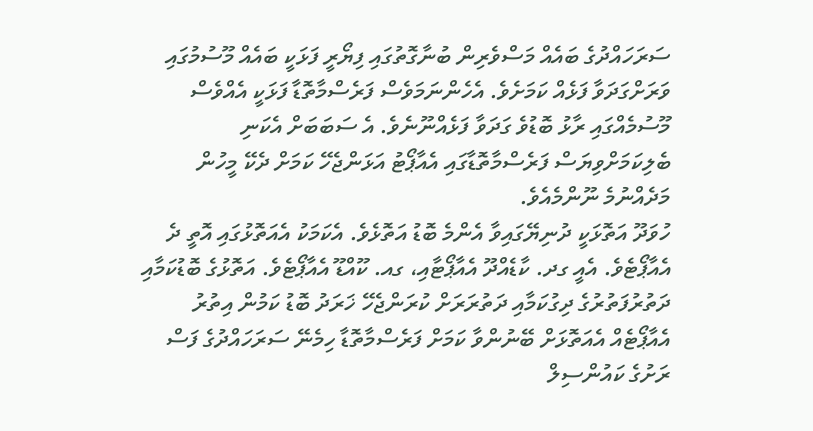ސަރަހައްދުގެ ބައެއް މަސްވެރިން ބުނާގޮތުގައި ފިޔޯރީ ފަޅަކީ ބައެއް މޫސުމުގައި ވަރަށްގަދަވާ ފަޅެއް ކަމަށެވެ. އެހެންނަމަވެސް ފަރެސްމާތޮޑާ ފަޅަކީ އެއްވެސް މޫސުމެއްގައި ރާޅު ބޮޑުވެ ގަދަވާ ފަޅެއްނޫނެވެ. އެ ސަބަބަށް އެކަނި ބެލިކަމަށްވިޔަސް ފަރެސްމާތޮޑާގައި އެއާޕޯޓު އަޅަންޖެހޭ ކަމަށް ދެކޭ މީހުން މަދެއްނުމެ ނޫންމެއެވެ.
ހުވަދޫ އަތޮޅަކީ ދުނިޔޭގައިވާ އެންމެ ބޮޑު އަތޮޅެވެ. އެކަމަކު އެއަތޮޅުގައި އޮތީ ދެ އެއާޕޯޓެވެ. އެއީ ގދ. ކާޑެއްދޫ އެއާޕޯޓާއި، ގއ. ކޫއްޑޫ އެއާޕޯޓެވެ. އަތޮޅުގެ ބޮޑުކަމާއި ދަތުރުފަތުރުގެ ދިގުކަމާއި ދަތުރަރަށް ކުރަންޖެހޭ ޚަރަދު ބޮޑު ކަމުން އިތުރު އެއާޕޯޓެއް އެއަތޮޅަށް ބޭނުންވާ ކަމަށް ފަރެސްމާތޮޑާ ހިމެނޭ ސަރަހައްދުގެ ފަސް ރަށުގެ ކައުންސިލް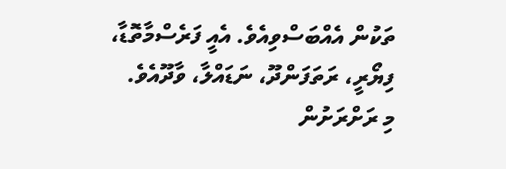ތަކުން އެއްބަސްވިއެވެ. އެއީ ފަރެސްމާތޮޑާ، ފިޔޯރީ، ރަތަފަންދޫ، ނަޑައްލާ، ވާދޫއެވެ.
މި ރަށްރަށުން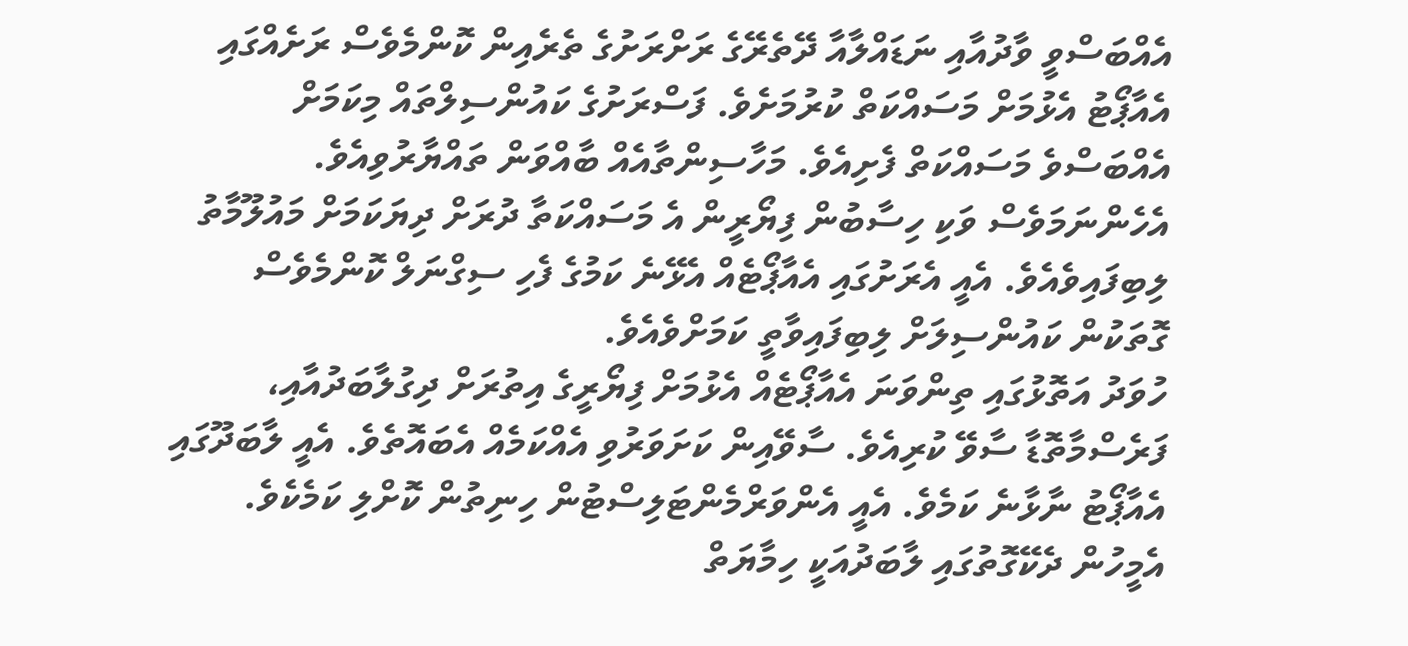އެއްބަސްވީ ވާދުއާއި ނަޑައްލާއާ ދޭތެރޭގެ ރަށްރަށުގެ ތެރެއިން ކޮންމެވެސް ރަށެއްގައި އެއާޕޯޓު އެޅުމަށް މަސައްކަތް ކުރުމަށެވެ. ފަސްރަށުގެ ކައުންސިލްތައް މިކަމަށް އެއްބަސްވެ މަސައްކަތް ފެށިއެވެ. މަހާސިންތާއެއް ބާއްވަން ތައްޔާރުވިއެވެ. އެހެންނަމަވެސް ވަކި ހިސާބުން ފިޔޯރީން އެ މަސައްކަތާ ދުރަށް ދިޔަކަމަށް މައުލޫމާތު ލިބިފައިވެއެވެ. އެއީ އެރަށުގައި އެއާޕޯޓެއް އެޅޭނެ ކަމުގެ ފެހި ސިގްނަލް ކޮންމެވެސް ގޮތަކުން ކައުންސިލަށް ލިބިފައިވާތީ ކަމަށްވެއެވެ.
ހުވަދު އަތޮޅުގައި ތިންވަނަ އެއާޕޯޓެއް އެޅުމަށް ފިޔޯރީގެ އިތުރަށް ދިގުލާބަދުއާއި، ފަރެސްމާތޮޑާ ސާވޭ ކުރިއެވެ. ސާވޭއިން ކަށަވަރުވި އެއްކަމެއް އެބައޮތެވެ. އެއީ ލާބަދޫގައި އެއާޕޯޓު ނާޅާނެ ކަމެވެ. އެއީ އެންވަރްމެންޓަލިސްޓުން ހިނިތުން ކޮށްލި ކަމެކެވެ. އެމީހުން ދެކޭގޮތުގައި ލާބަދުއަކީ ހިމާޔަތް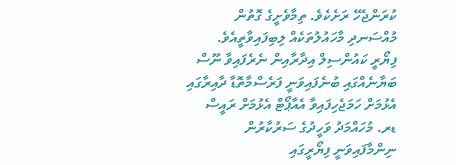ކުރަންޖެހޭ ރަށެކެވެ. ތިމާވެށީގެ ގޮތުން މުއްސަނދި މާހައުލުތަކެއް ލިބިފައިވާތީއެވެ.
ފިޔޯރީ ކައުންސިލް އިދާރާއިން ނެރެފައިވާ ނޫސް ބަޔާނެއްގައި ބުނެފައިވަނީ ފަރެސްމާތޮޑާ ދާއިރާގައި އެޅުމަށް ހަމަޖެހިފައިވާ އެއާޕޯޓް އެޅުމަށް ރައީސް ޑރ. މުހައްމަދު ވަހީދުގެ ސަރުކާރުން ނިންމާފައިވަނީ ފިޔޯރީގައި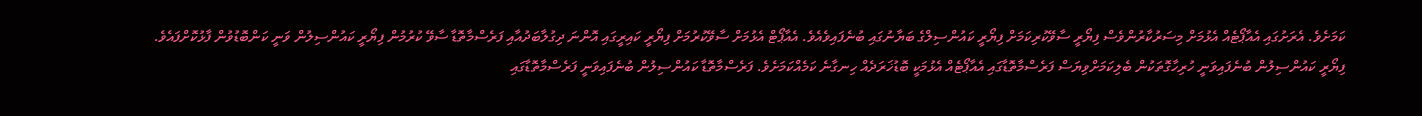ކަމަށެވެ. އެރަށުގައި އެއާޕޯޓެއް އެޅުމަށް މިސަރުކާރުންވެސް ފިޔޯރީ ސާވޭކުރިކަމަށް ފިޔޯރީ ކައުންސިލްގެ ބަޔާނުގައި ބުނެފައިވެއެވެ. އެއާޕޯޓް އެޅުމަށް ސާވޭކުރުމަށް ފިޔޯރީ ކައިރީގައި އޮންނަ ދިގުލާބަދުއާއި ފަރެސްމާތޮޑާ ސާވޭ ކުރުމުން ފިޔޯރީ ކައުންސިލުން ވަނީ ކަންބޮޑުވުން ފާޅުކޮށްފައެވެ.
ފިޔޯރީ ކައުންސިލުން ބުނެފައިވަނީ ހުރިހާގޮތަކުން ބެލިކަމަށްވިޔަސް ފަރެސްމާތޮޑާގައި އެއާޕޯޓެއް އެޅުމަކީ ބޮޑުޚަރަދެއް ހިނގާނެ ކަމެއްކަމަށެވެ. ފަރެސްމާތޮޑާ ކައުންސިލުން ބުނެފައިވަނީ ފަރެސްމާތޮޑާގައި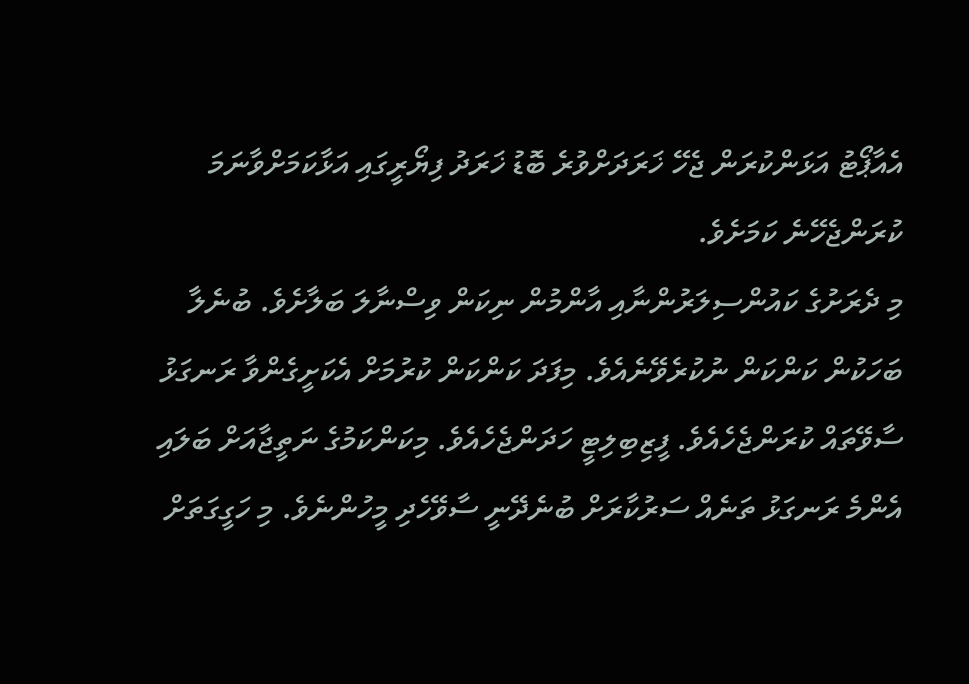އެއާޕޯޓު އަޅަންކުރަން ޖެހޭ ޚަރަދަށްވުރެ ބޮޑު ޚަރަދު ފިޔޯރީގައި އަޅާކަމަށްވާނަމަ ކުރަންޖެހޭނެ ކަމަށެވެ.
މި ދެރަށުގެ ކައުންސިލަރުންނާއި އާންމުން ނިކަން ވިސްނާލަ ބަލާށެވެ. ބުނެލާ ބަހަކުން ކަންކަން ނުކުރެވޭނެއެވެ. މިފަދަ ކަންކަން ކުރުމަށް އެކަށީގެންވާ ރަނގަޅު ސާވޭތައް ކުރަންޖެހެއެވެ. ފީޒިބިލިޓީ ހަދަންޖެހެއެވެ. މިކަންކަމުގެ ނަތީޖާއަށް ބަލައި އެންމެ ރަނގަޅު ތަނެއް ސަރުކާރަށް ބުނެދޭނީ ސާވޭހެދި މީހުންނެވެ. މި ހަގީގަތަށް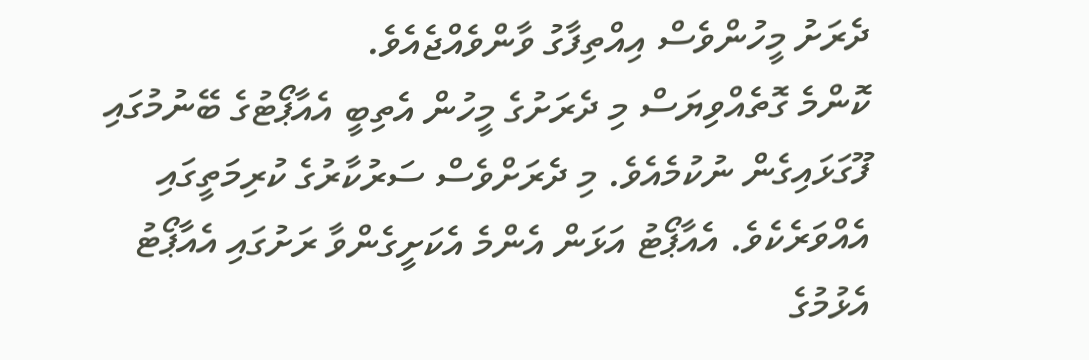ދެރަށު މީހުންވެސް އިއްތިފާގު ވާންވެއްޖެއެވެ.
ކޮންމެ ގޮތެއްވިޔަސް މި ދެރަށުގެ މީހުން އެތިބީ އެއާޕޯޓުގެ ބޭނުމުގައި ފޫގަޅައިގެން ނުކުމެއެވެ. މި ދެރަށްވެސް ސަރުކާރުގެ ކުރިމަތީގައި އެއްވަރެކެވެ. އެއާޕޯޓު އަޅަން އެންމެ އެކަށީގެންވާ ރަށުގައި އެއާޕޯޓު އެޅުމުގެ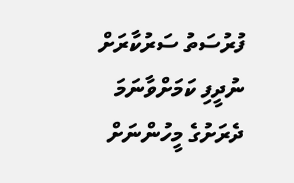ފުރުސަތު ސަރުކާރަށް ނުދީފި ކަމަށްވާނަމަ ދެރަށުގެ މީހުންނަށް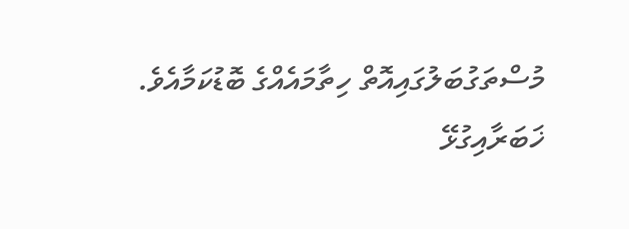މުސްތަގުބަލުގައިއޮތް ހިތާމައެއްގެ ބޮޑުކަމާއެވެ.
ޚަބަރާއިގުޅޭ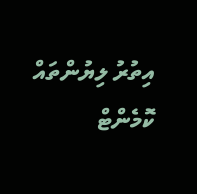އިތުރު ލިޔުންތައް
ކޮމެންޓް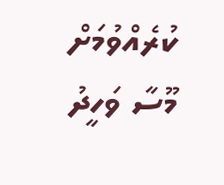ކުރެއްވުމަށް
މޫސާ ވަހީދު